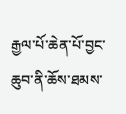རྒྱལ་པོ་ཆེན་པོ་བྱང་ཆུབ་ནི་ཆོས་ཐམས་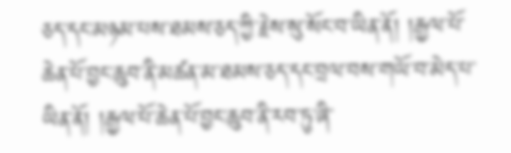ཅད་དང་མཉམ་པས་ཐམས་ཅད་ཀྱི་རྗེས་སུ་སོང་བ་ཡིན་ནོ། །རྒྱལ་པོ་ཆེན་པོ་བྱང་ཆུབ་ནི་མཚན་མ་ཐམས་ཅད་དང་བྲལ་བས་གཡོ་བ་མེད་པ་ཡིན་ནོ། །རྒྱལ་པོ་ཆེན་པོ་བྱང་ཆུབ་ནི་རབ་ཏུ་ཞི་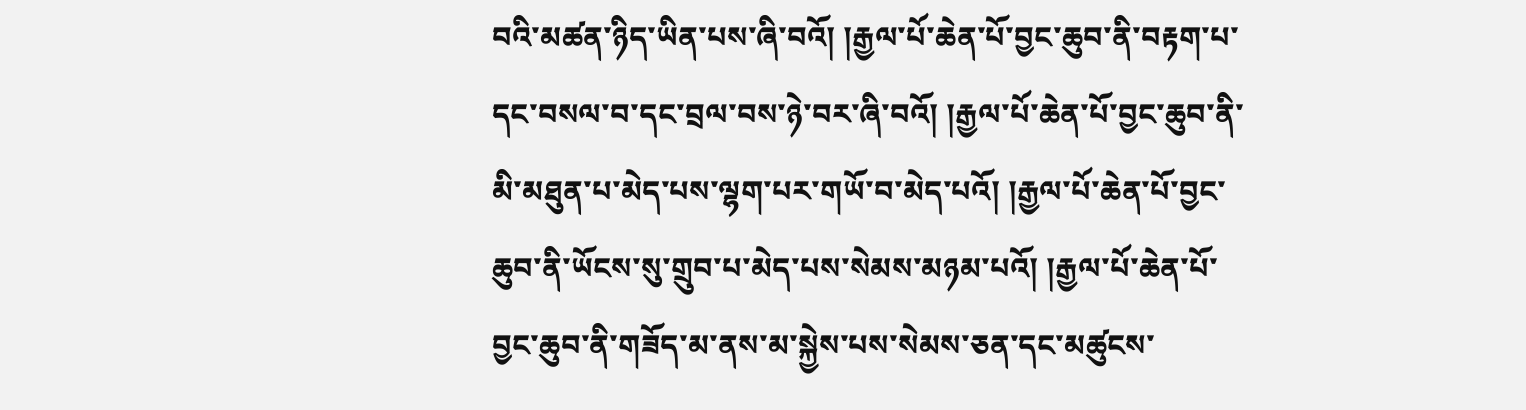བའི་མཚན་ཉིད་ཡིན་པས་ཞི་བའོ། །རྒྱལ་པོ་ཆེན་པོ་བྱང་ཆུབ་ནི་བརྟག་པ་དང་བསལ་བ་དང་བྲལ་བས་ཉེ་བར་ཞི་བའོ། །རྒྱལ་པོ་ཆེན་པོ་བྱང་ཆུབ་ནི་མི་མཐུན་པ་མེད་པས་ལྷག་པར་གཡོ་བ་མེད་པའོ། །རྒྱལ་པོ་ཆེན་པོ་བྱང་ཆུབ་ནི་ཡོངས་སུ་གྲུབ་པ་མེད་པས་སེམས་མཉམ་པའོ། །རྒྱལ་པོ་ཆེན་པོ་བྱང་ཆུབ་ནི་གཟོད་མ་ནས་མ་སྐྱེས་པས་སེམས་ཅན་དང་མཚུངས་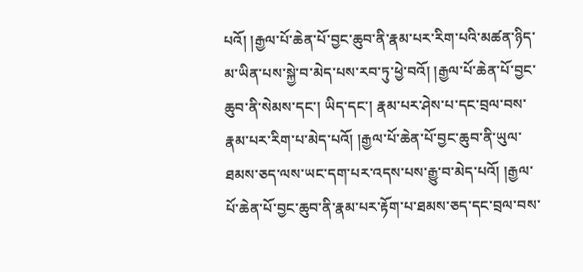པའོ། །རྒྱལ་པོ་ཆེན་པོ་བྱང་ཆུབ་ནི་རྣམ་པར་རིག་པའི་མཚན་ཉིད་མ་ཡིན་པས་སྐྱེ་བ་མེད་པས་རབ་ཏུ་ཕྱེ་བའོ། །རྒྱལ་པོ་ཆེན་པོ་བྱང་ཆུབ་ནི་སེམས་དང་། ཡིད་དང་། རྣམ་པར་ཤེས་པ་དང་བྲལ་བས་རྣམ་པར་རིག་པ་མེད་པའོ། །རྒྱལ་པོ་ཆེན་པོ་བྱང་ཆུབ་ནི་ཡུལ་ཐམས་ཅད་ལས་ཡང་དག་པར་འདས་པས་རྒྱུ་བ་མེད་པའོ། །རྒྱལ་པོ་ཆེན་པོ་བྱང་ཆུབ་ནི་རྣམ་པར་རྟོག་པ་ཐམས་ཅད་དང་བྲལ་བས་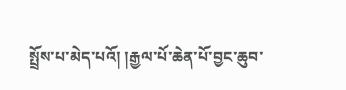སྤྲོས་པ་མེད་པའོ། །རྒྱལ་པོ་ཆེན་པོ་བྱང་ཆུབ་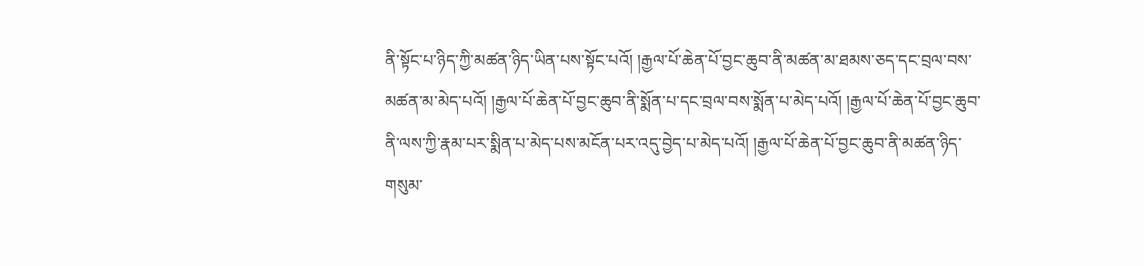ནི་སྟོང་པ་ཉིད་ཀྱི་མཚན་ཉིད་ཡིན་པས་སྟོང་པའོ། །རྒྱལ་པོ་ཆེན་པོ་བྱང་ཆུབ་ནི་མཚན་མ་ཐམས་ཅད་དང་བྲལ་བས་མཚན་མ་མེད་པའོ། །རྒྱལ་པོ་ཆེན་པོ་བྱང་ཆུབ་ནི་སྨོན་པ་དང་བྲལ་བས་སྨོན་པ་མེད་པའོ། །རྒྱལ་པོ་ཆེན་པོ་བྱང་ཆུབ་ནི་ལས་ཀྱི་རྣམ་པར་སྨིན་པ་མེད་པས་མངོན་པར་འདུ་བྱེད་པ་མེད་པའོ། །རྒྱལ་པོ་ཆེན་པོ་བྱང་ཆུབ་ནི་མཚན་ཉིད་གསུམ་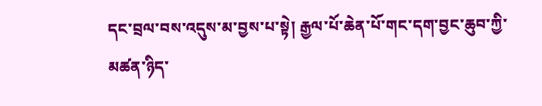དང་བྲལ་བས་འདུས་མ་བྱས་པ་སྟེ། རྒྱལ་པོ་ཆེན་པོ་གང་དག་བྱང་ཆུབ་ཀྱི་མཚན་ཉིད་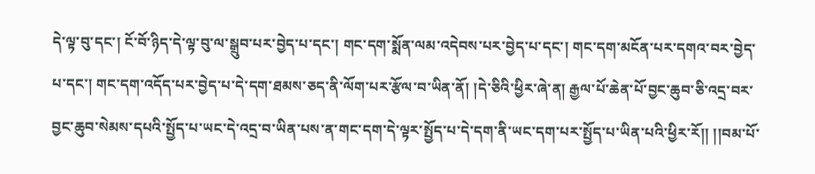དེ་ལྟ་བུ་དང་། ངོ་བོ་ཉིད་དེ་ལྟ་བུ་ལ་སྒྲུབ་པར་བྱེད་པ་དང་། གང་དག་སྨོན་ལམ་འདེབས་པར་བྱེད་པ་དང་། གང་དག་མངོན་པར་དགའ་བར་བྱེད་པ་དང་། གང་དག་འདོད་པར་བྱེད་པ་དེ་དག་ཐམས་ཅད་ནི་ལོག་པར་རྩོལ་བ་ཡིན་ནོ། །དེ་ཅིའི་ཕྱིར་ཞེ་ན། རྒྱལ་པོ་ཆེན་པོ་བྱང་ཆུབ་ཅི་འདྲ་བར་བྱང་ཆུབ་སེམས་དཔའི་སྤྱོད་པ་ཡང་དེ་འདྲ་བ་ཡིན་པས་ན་གང་དག་དེ་ལྟར་སྤྱོད་པ་དེ་དག་ནི་ཡང་དག་པར་སྤྱོད་པ་ཡིན་པའི་ཕྱིར་རོ།། །།བམ་པོ་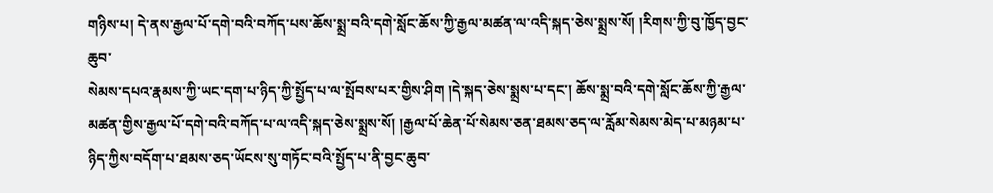གཉིས་པ། དེ་ནས་རྒྱལ་པོ་དགེ་བའི་བཀོད་པས་ཆོས་སྨྲ་བའི་དགེ་སློང་ཆོས་ཀྱི་རྒྱལ་མཚན་ལ་འདི་སྐད་ཅེས་སྨྲས་སོ། །རིགས་ཀྱི་བུ་ཁྱོད་བྱང་ཆུབ་
སེམས་དཔའ་རྣམས་ཀྱི་ཡང་དག་པ་ཉིད་ཀྱི་སྤྱོད་པ་ལ་སྤོབས་པར་གྱིས་ཤིག །དེ་སྐད་ཅེས་སྨྲས་པ་དང་། ཆོས་སྨྲ་བའི་དགེ་སློང་ཆོས་ཀྱི་རྒྱལ་མཚན་གྱིས་རྒྱལ་པོ་དགེ་བའི་བཀོད་པ་ལ་འདི་སྐད་ཅེས་སྨྲས་སོ། །རྒྱལ་པོ་ཆེན་པོ་སེམས་ཅན་ཐམས་ཅད་ལ་རློམ་སེམས་མེད་པ་མཉམ་པ་ཉིད་ཀྱིས་བདོག་པ་ཐམས་ཅད་ཡོངས་སུ་གཏོང་བའི་སྤྱོད་པ་ནི་བྱང་ཆུབ་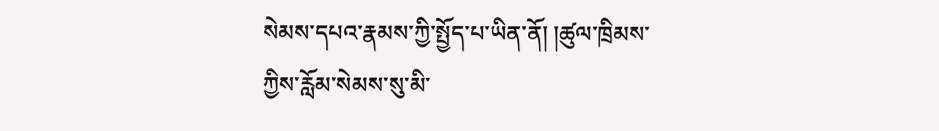སེམས་དཔའ་རྣམས་ཀྱི་སྤྱོད་པ་ཡིན་ནོ། །ཚུལ་ཁྲིམས་ཀྱིས་རློམ་སེམས་སུ་མི་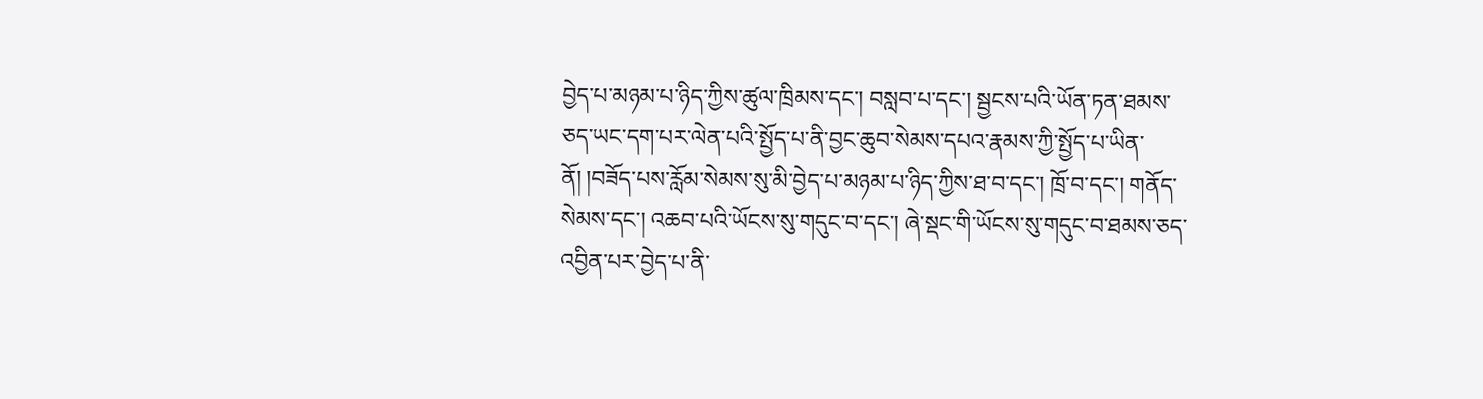བྱེད་པ་མཉམ་པ་ཉིད་ཀྱིས་ཚུལ་ཁྲིམས་དང་། བསླབ་པ་དང་། སྦྱངས་པའི་ཡོན་ཏན་ཐམས་ཅད་ཡང་དག་པར་ལེན་པའི་སྤྱོད་པ་ནི་བྱང་ཆུབ་སེམས་དཔའ་རྣམས་ཀྱི་སྤྱོད་པ་ཡིན་ནོ། །བཟོད་པས་རློམ་སེམས་སུ་མི་བྱེད་པ་མཉམ་པ་ཉིད་ཀྱིས་ཐ་བ་དང་། ཁྲོ་བ་དང་། གནོད་སེམས་དང་། འཆབ་པའི་ཡོངས་སུ་གདུང་བ་དང་། ཞེ་སྡང་གི་ཡོངས་སུ་གདུང་བ་ཐམས་ཅད་འབྱིན་པར་བྱེད་པ་ནི་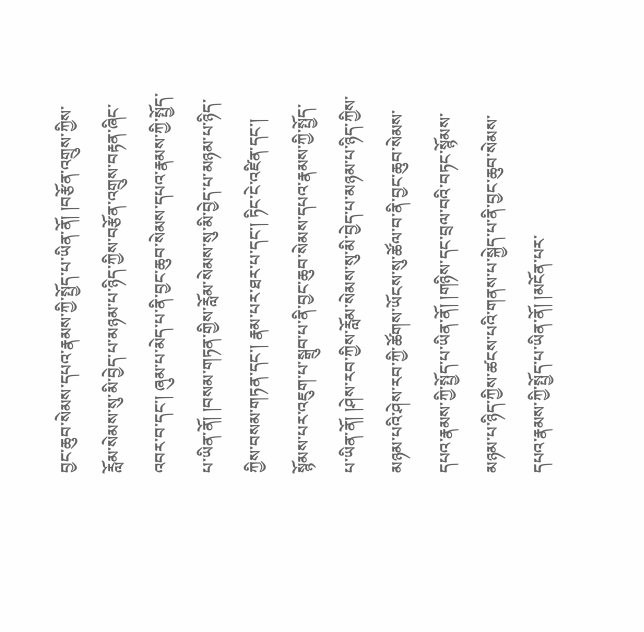བྱང་ཆུབ་སེམས་དཔའ་རྣམས་ཀྱི་སྤྱོད་པ་ཡིན་ནོ། །བརྩོན་འགྲུས་ཀྱིས་རློམ་སེམས་སུ་མི་བྱེད་པ་མཉམ་པ་ཉིད་ཀྱིས་བརྩོན་འགྲུས་བརྟན་ཞིང་འབར་བ་དང་། ཞུམ་པ་མེད་པ་ནི་བྱང་ཆུབ་སེམས་དཔའ་རྣམས་ཀྱི་སྤྱོད་པ་ཡིན་ནོ། །བསམ་གཏན་གྱིས་རློམ་སེམས་སུ་མི་བྱེད་པ་མཉམ་པ་ཉིད་ཀྱིས་བསམ་གཏན་དང་། རྣམ་པར་ཐར་པ་དང་། ཏིང་ངེ་འཛིན་དང་། སྙོམས་པར་འཇུག་པ་སྒྲུབ་པ་ནི་བྱང་ཆུབ་སེམས་དཔའ་རྣམས་ཀྱི་སྤྱོད་པ་ཡིན་ནོ། །ཤེས་རབ་ཀྱིས་རློམ་སེམས་སུ་མི་བྱེད་པ་མཉམ་པ་ཉིད་ཀྱིས་མཉམ་པའི་ཤེས་རབ་ཀྱི་ཚོགས་ཡོངས་སུ་ཚོལ་བ་ནི་བྱང་ཆུབ་སེམས་དཔའ་རྣམས་ཀྱི་སྤྱོད་པ་ཡིན་ནོ། །གཉིས་དང་བྲལ་བའི་བཏང་སྙོམས་མཉམ་པ་ཉིད་ཀྱིས་ཚངས་པའི་གནས་པ་སྐྱེད་པ་ནི་བྱང་ཆུབ་སེམས་དཔའ་རྣམས་ཀྱི་སྤྱོད་པ་ཡིན་ནོ། །མངོན་པར་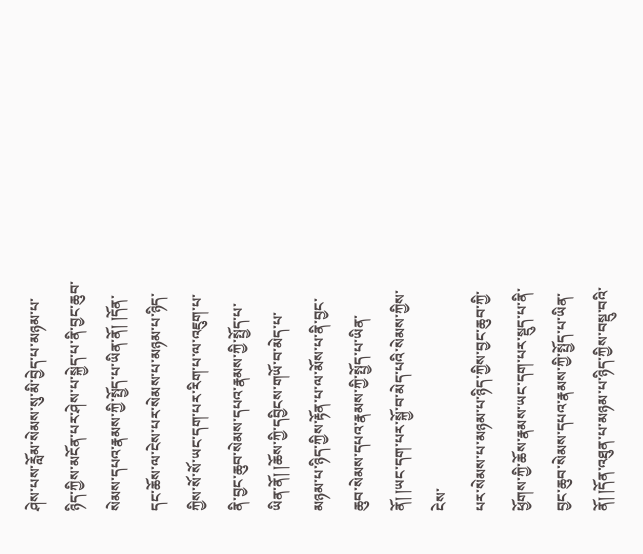ཤེས་པས་རློམ་སེམས་སུ་མི་བྱེད་པ་མཉམ་པ་ཉིད་ཀྱིས་མངོན་པར་ཤེས་པ་སྐྱེད་པ་ནི་བྱང་ཆུབ་སེམས་དཔའ་རྣམས་ཀྱི་སྤྱོད་པ་ཡིན་ནོ། །དོན་དང་ཆོས་ལ་ངེས་པར་སེམས་པ་མཉམ་པ་ཉིད་ཀྱིས་སོ་སོ་ཡང་དག་པར་རིག་པ་ལ་འཇུག་པ་ནི་བྱང་ཆུབ་སེམས་དཔའ་རྣམས་ཀྱི་སྤྱོད་པ་ཡིན་ནོ། །ཆོས་ཀྱི་དབྱིངས་གཡོ་བ་མེད་པ་མཉམ་པ་ཉིད་ཀྱིས་རྟོན་པ་ལ་མོས་པ་ནི་བྱང་ཆུབ་སེམས་དཔའ་རྣམས་ཀྱི་སྤྱོད་པ་ཡིན་ནོ། །ཡང་དག་པར་སྐྱོ་བ་མེད་པའི་སེམས་ཀྱིས་ངེས་
པར་སེམས་པ་མཉམ་པ་ཉིད་ཀྱིས་བྱང་ཆུབ་ཀྱི་ཕྱོགས་ཀྱི་ཆོས་རྣམས་ཡང་དག་པར་སྡུད་པ་ནི་བྱང་ཆུབ་སེམས་དཔའ་རྣམས་ཀྱི་སྤྱོད་པ་ཡིན་ནོ། །དོན་འཐུན་པ་མཉམ་པ་ཉིད་ཀྱིས་བསྡུ་བའི་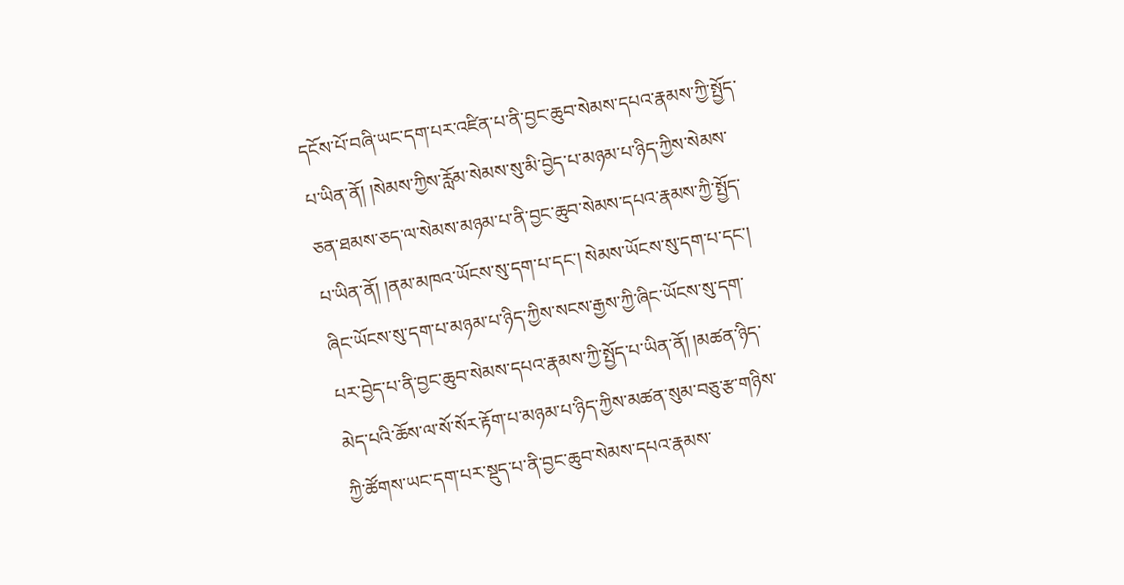དངོས་པོ་བཞི་ཡང་དག་པར་འཛིན་པ་ནི་བྱང་ཆུབ་སེམས་དཔའ་རྣམས་ཀྱི་སྤྱོད་པ་ཡིན་ནོ། །སེམས་ཀྱིས་རློམ་སེམས་སུ་མི་བྱེད་པ་མཉམ་པ་ཉིད་ཀྱིས་སེམས་ཅན་ཐམས་ཅད་ལ་སེམས་མཉམ་པ་ནི་བྱང་ཆུབ་སེམས་དཔའ་རྣམས་ཀྱི་སྤྱོད་པ་ཡིན་ནོ། །ནམ་མཁའ་ཡོངས་སུ་དག་པ་དང་། སེམས་ཡོངས་སུ་དག་པ་དང་། ཞིང་ཡོངས་སུ་དག་པ་མཉམ་པ་ཉིད་ཀྱིས་སངས་རྒྱས་ཀྱི་ཞིང་ཡོངས་སུ་དག་པར་བྱེད་པ་ནི་བྱང་ཆུབ་སེམས་དཔའ་རྣམས་ཀྱི་སྤྱོད་པ་ཡིན་ནོ། །མཚན་ཉིད་མེད་པའི་ཆོས་ལ་སོ་སོར་རྟོག་པ་མཉམ་པ་ཉིད་ཀྱིས་མཚན་སུམ་བཅུ་རྩ་གཉིས་ཀྱི་ཚོགས་ཡང་དག་པར་སྡུད་པ་ནི་བྱང་ཆུབ་སེམས་དཔའ་རྣམས་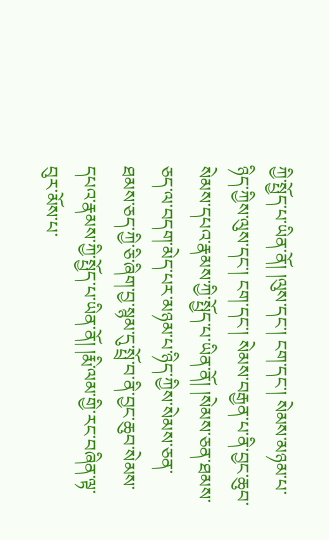ཀྱི་སྤྱོད་པ་ཡིན་ནོ། །ལུས་དང་། ངག་དང་། སེམས་མཉམ་པ་ཉིད་ཀྱིས་ལུས་དང་། ངག་དང་། སེམས་བརྒྱན་པ་ནི་བྱང་ཆུབ་སེམས་དཔའ་རྣམས་ཀྱི་སྤྱོད་པ་ཡིན་ནོ། །སེམས་ཅན་ཐམས་ཅད་ལ་བདག་མེད་པར་མཉམ་པ་ཉིད་ཀྱིས་སེམས་ཅན་ཐམས་ཅད་ཀྱི་ཅི་ཞིག་བྱ་སྙམ་དུ་སྤྲོ་བ་ནི་བྱང་ཆུབ་སེམས་དཔའ་རྣམས་ཀྱི་སྤྱོད་པ་ཡིན་ནོ། །རྨི་ལམ་གྱི་རང་བཞིན་ལྟ་བུར་མོས་པ་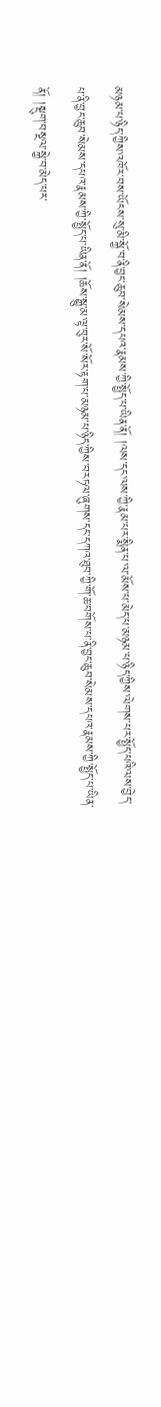མཉམ་པ་ཉིད་ཀྱིས་འཁོར་བས་ཡོངས་སུ་མི་སྐྱོ་བ་ནི་བྱང་ཆུབ་སེམས་དཔའ་རྣམས་ཀྱི་སྤྱོད་པ་ཡིན་ནོ། །ལས་དང་ལས་ཀྱི་རྣམ་པར་སྨིན་པ་ལ་མོས་པ་མེད་པ་མཉམ་པ་ཉིད་ཀྱིས་ལེགས་པར་སྤྱོད་པའི་ལས་བྱེད་པ་ནི་བྱང་ཆུབ་སེམས་དཔའ་རྣམས་ཀྱི་སྤྱོད་པ་ཡིན་ནོ། །ཆོས་སྒྱུ་མ་ལྟ་བུར་སོ་སོར་རྟག་པ་མཉམ་པ་ཉིད་ཀྱིས་བརཏལ་ཞུགས་དང་དཀའ་ཐུབ་ཀྱི་གོ་ཆ་བགོས་པ་ནི་བྱང་ཆུབ་སེམས་དཔའ་རྣམས་ཀྱི་སྤྱོད་པ་ཡིན་ནོ། །སྡུག་བསྔལ་སྐྱེ་བ་མེད་པར་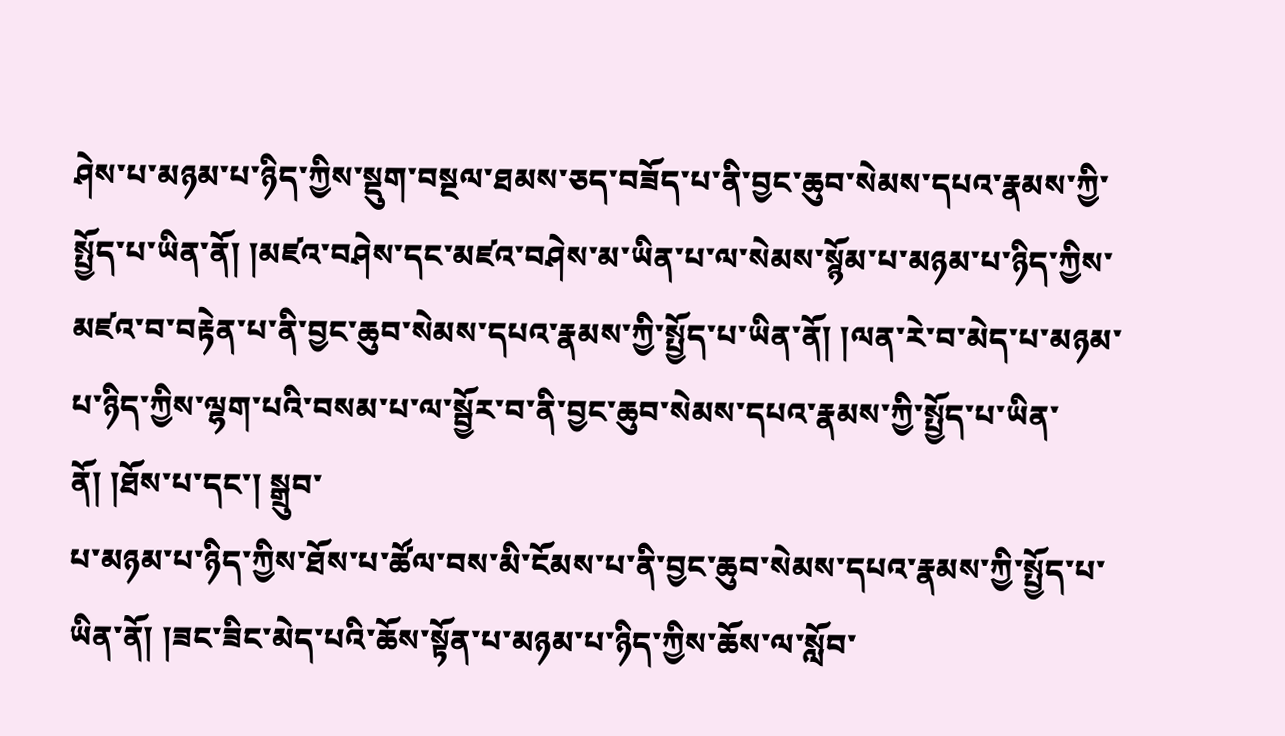ཤེས་པ་མཉམ་པ་ཉིད་ཀྱིས་སྡུག་བསྔལ་ཐམས་ཅད་བཟོད་པ་ནི་བྱང་ཆུབ་སེམས་དཔའ་རྣམས་ཀྱི་སྤྱོད་པ་ཡིན་ནོ། །མཛའ་བཤེས་དང་མཛའ་བཤེས་མ་ཡིན་པ་ལ་སེམས་སྙོམ་པ་མཉམ་པ་ཉིད་ཀྱིས་མཛའ་བ་བརྟེན་པ་ནི་བྱང་ཆུབ་སེམས་དཔའ་རྣམས་ཀྱི་སྤྱོད་པ་ཡིན་ནོ། །ལན་རེ་བ་མེད་པ་མཉམ་པ་ཉིད་ཀྱིས་ལྷག་པའི་བསམ་པ་ལ་སྦྱོར་བ་ནི་བྱང་ཆུབ་སེམས་དཔའ་རྣམས་ཀྱི་སྤྱོད་པ་ཡིན་ནོ། །ཐོས་པ་དང་། སྒྲུབ་
པ་མཉམ་པ་ཉིད་ཀྱིས་ཐོས་པ་ཚོལ་བས་མི་ངོམས་པ་ནི་བྱང་ཆུབ་སེམས་དཔའ་རྣམས་ཀྱི་སྤྱོད་པ་ཡིན་ནོ། །ཟང་ཟིང་མེད་པའི་ཆོས་སྟོན་པ་མཉམ་པ་ཉིད་ཀྱིས་ཆོས་ལ་སློབ་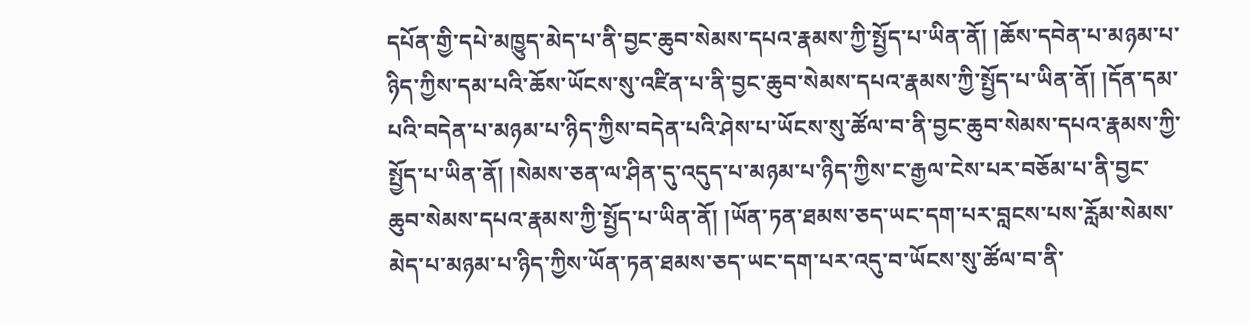དཔོན་གྱི་དཔེ་མཁྱུད་མེད་པ་ནི་བྱང་ཆུབ་སེམས་དཔའ་རྣམས་ཀྱི་སྤྱོད་པ་ཡིན་ནོ། །ཆོས་དབེན་པ་མཉམ་པ་ཉིད་ཀྱིས་དམ་པའི་ཆོས་ཡོངས་སུ་འཛིན་པ་ནི་བྱང་ཆུབ་སེམས་དཔའ་རྣམས་ཀྱི་སྤྱོད་པ་ཡིན་ནོ། །དོན་དམ་པའི་བདེན་པ་མཉམ་པ་ཉིད་ཀྱིས་བདེན་པའི་ཤེས་པ་ཡོངས་སུ་ཚོལ་བ་ནི་བྱང་ཆུབ་སེམས་དཔའ་རྣམས་ཀྱི་སྤྱོད་པ་ཡིན་ནོ། །སེམས་ཅན་ལ་ཤིན་དུ་འདུད་པ་མཉམ་པ་ཉིད་ཀྱིས་ང་རྒྱལ་ངེས་པར་བཅོམ་པ་ནི་བྱང་ཆུབ་སེམས་དཔའ་རྣམས་ཀྱི་སྤྱོད་པ་ཡིན་ནོ། །ཡོན་ཏན་ཐམས་ཅད་ཡང་དག་པར་བླངས་པས་རློམ་སེམས་མེད་པ་མཉམ་པ་ཉིད་ཀྱིས་ཡོན་ཏན་ཐམས་ཅད་ཡང་དག་པར་འདུ་བ་ཡོངས་སུ་ཚོལ་བ་ནི་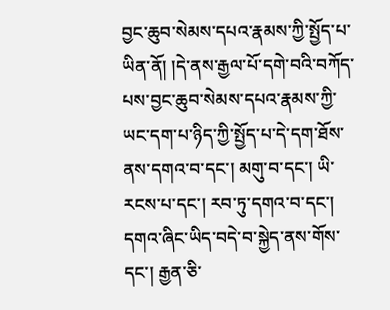བྱང་ཆུབ་སེམས་དཔའ་རྣམས་ཀྱི་སྤྱོད་པ་ཡིན་ནོ། །དེ་ནས་རྒྱལ་པོ་དགེ་བའི་བཀོད་པས་བྱང་ཆུབ་སེམས་དཔའ་རྣམས་ཀྱི་ཡང་དག་པ་ཉིད་ཀྱི་སྤྱོད་པ་དེ་དག་ཐོས་ནས་དགའ་བ་དང་། མགུ་བ་དང་། ཡི་རངས་པ་དང་། རབ་ཏུ་དགའ་བ་དང་། དགའ་ཞིང་ཡིད་བདེ་བ་སྐྱེད་ནས་གོས་དང་། རྒྱན་ཅི་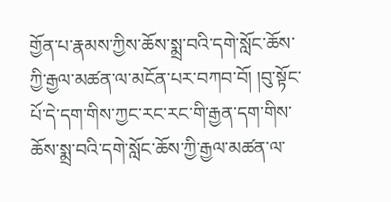གྱོན་པ་རྣམས་ཀྱིས་ཆོས་སྨྲ་བའི་དགེ་སློང་ཆོས་ཀྱི་རྒྱལ་མཚན་ལ་མངོན་པར་བཀབ་བོ། །བུ་སྟོང་པོ་དེ་དག་གིས་ཀྱང་རང་རང་གི་རྒྱན་དག་གིས་ཆོས་སྨྲ་བའི་དགེ་སློང་ཆོས་ཀྱི་རྒྱལ་མཚན་ལ་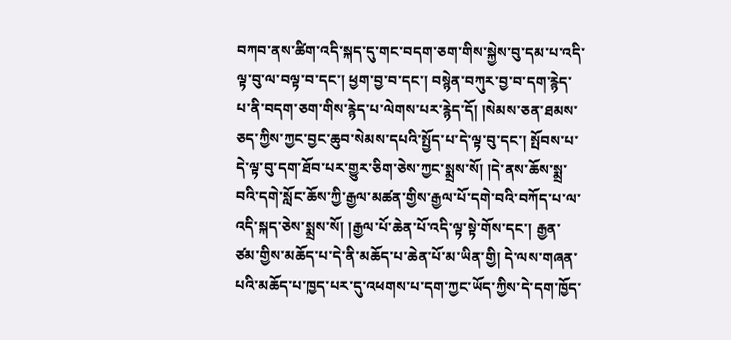བཀབ་ནས་ཚིག་འདི་སྐད་དུ་གང་བདག་ཅག་གིས་སྐྱེས་བུ་དམ་པ་འདི་ལྟ་བུ་ལ་བལྟ་བ་དང་། ཕྱག་བྱ་བ་དང་། བསྙེན་བཀུར་བྱ་བ་དག་རྙེད་པ་ནི་བདག་ཅག་གིས་རྙེད་པ་ལེགས་པར་རྙེད་དོ། །སེམས་ཅན་ཐམས་ཅད་ཀྱིས་ཀྱང་བྱང་ཆུབ་སེམས་དཔའི་སྤྱོད་པ་དེ་ལྟ་བུ་དང་། སྤོབས་པ་དེ་ལྟ་བུ་དག་ཐོབ་པར་གྱུར་ཅིག་ཅེས་ཀྱང་སྨྲས་སོ། །དེ་ནས་ཆོས་སྨྲ་བའི་དགེ་སློང་ཆོས་ཀྱི་རྒྱལ་མཚན་གྱིས་རྒྱལ་པོ་དགེ་བའི་བཀོད་པ་ལ་འདི་སྐད་ཅེས་སྨྲས་སོ། །རྒྱལ་པོ་ཆེན་པོ་འདི་ལྟ་སྟེ་གོས་དང་། རྒྱན་ཙམ་གྱིས་མཆོད་པ་དེ་ནི་མཆོད་པ་ཆེན་པོ་མ་ཡིན་གྱི། དེ་ལས་གཞན་པའི་མཆོད་པ་ཁྱད་པར་དུ་འཕགས་པ་དག་ཀྱང་ཡོད་ཀྱིས་དེ་དག་ཁྱོད་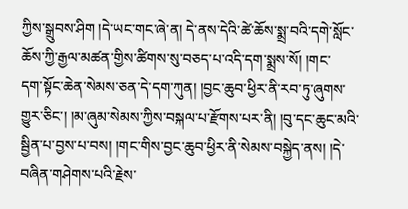ཀྱིས་སྒྲུབས་ཤིག །དེ་ཡང་གང་ཞེ་ན། དེ་ནས་དེའི་ཚེ་ཆོས་སྨྲ་བའི་དགེ་སློང་ཆོས་ཀྱི་རྒྱལ་མཚན་གྱིས་ཚིགས་སུ་བཅད་པ་འདི་དག་སྨྲས་སོ། །གང་
དག་སྟོང་ཆེན་སེམས་ཅན་དེ་དག་ཀུན། །བྱང་ཆུབ་ཕྱིར་ནི་རབ་ཏུ་ཞུགས་གྱུར་ཅིང་། །མ་ཞུམ་སེམས་ཀྱིས་བསྐལ་པ་རྫོགས་པར་ནི། །བུ་དང་ཆུང་མའི་སྦྱིན་པ་བྱས་པ་བས། །གང་གིས་བྱང་ཆུབ་ཕྱིར་ནི་སེམས་བསྐྱེད་ནས། །དེ་བཞིན་གཤེགས་པའི་རྗེས་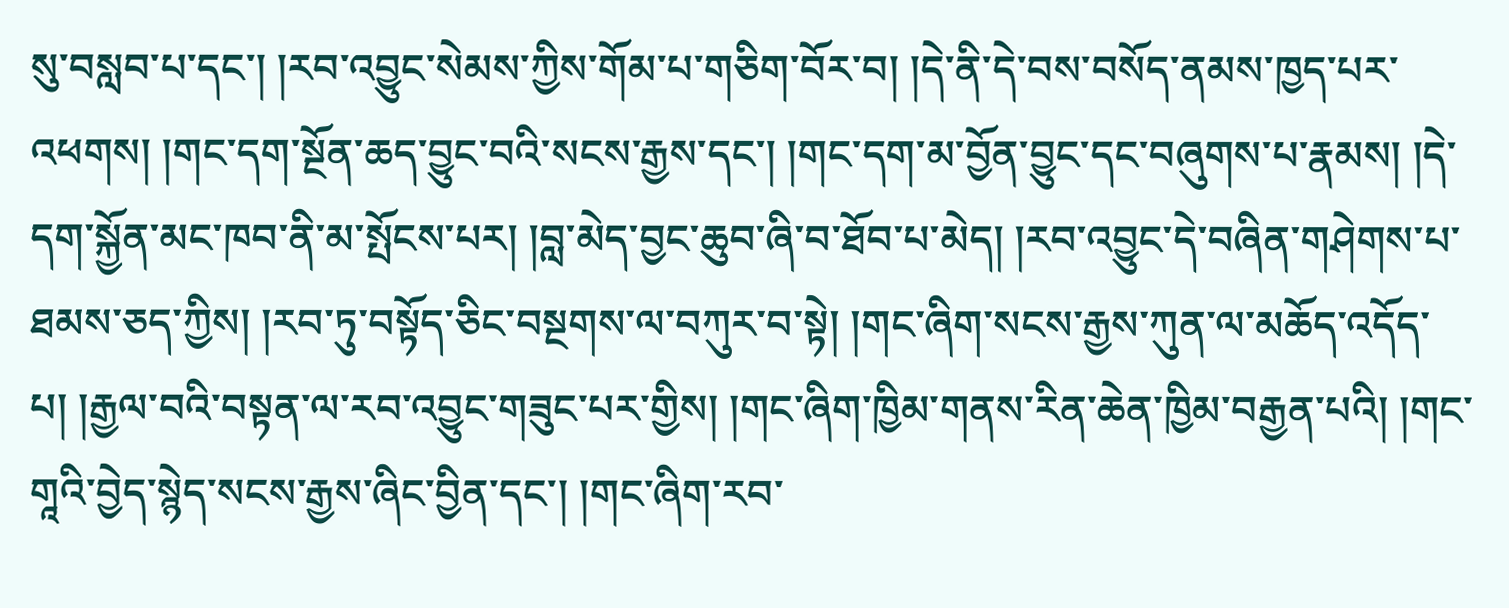སུ་བསླབ་པ་དང་། །རབ་འབྱུང་སེམས་ཀྱིས་གོམ་པ་གཅིག་བོར་བ། །དེ་ནི་དེ་བས་བསོད་ནམས་ཁྱད་པར་འཕགས། །གང་དག་སྔོན་ཆད་བྱུང་བའི་སངས་རྒྱས་དང་། །གང་དག་མ་བྱོན་བྱུང་དང་བཞུགས་པ་རྣམས། །དེ་དག་སྐྱོན་མང་ཁབ་ནི་མ་སྤོངས་པར། །བླ་མེད་བྱང་ཆུབ་ཞི་བ་ཐོབ་པ་མེད། །རབ་འབྱུང་དེ་བཞིན་གཤེགས་པ་ཐམས་ཅད་ཀྱིས། །རབ་ཏུ་བསྟོད་ཅིང་བསྔགས་ལ་བཀུར་བ་སྟེ། །གང་ཞིག་སངས་རྒྱས་ཀུན་ལ་མཆོད་འདོད་པ། །རྒྱལ་བའི་བསྟན་ལ་རབ་འབྱུང་གཟུང་པར་གྱིས། །གང་ཞིག་ཁྱིམ་གནས་རིན་ཆེན་ཁྱིམ་བརྒྱན་པའི། །གང་གཱའི་བྱེད་སྙེད་སངས་རྒྱས་ཞིང་བྱིན་དང་། །གང་ཞིག་རབ་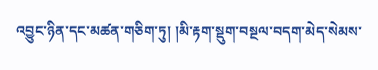འབྱུང་ཉིན་དང་མཚན་གཅིག་ཏུ། །མི་རྟག་སྡུག་བསྔལ་བདག་མེད་སེམས་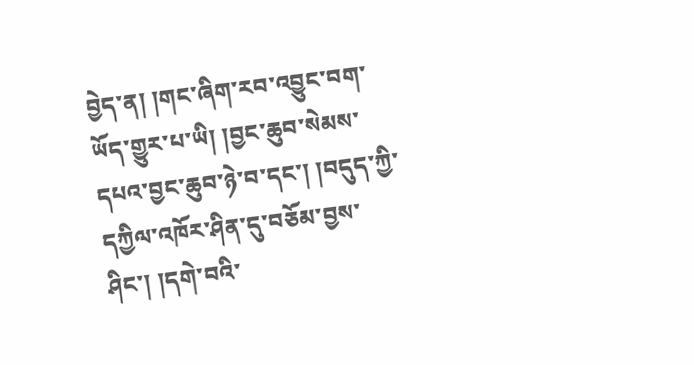བྱེད་ན། །གང་ཞིག་རབ་འབྱུང་བག་ཡོད་གྱུར་པ་ཡི། །བྱང་ཆུབ་སེམས་དཔའ་བྱང་ཆུབ་ཉེ་བ་དང་། །བདུད་ཀྱི་དཀྱིལ་འཁོར་ཤིན་དུ་བཅོམ་བྱས་ཤིང་། །དགེ་བའི་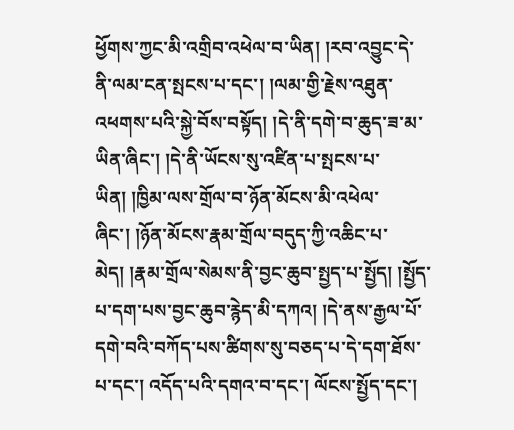ཕྱོགས་ཀྱང་མི་འགྲིབ་འཕེལ་བ་ཡིན། །རབ་འབྱུང་དེ་ནི་ལམ་ངན་སྤངས་པ་དང་། །ལམ་གྱི་རྗེས་འཐུན་འཕགས་པའི་སྐྱེ་བོས་བསྟོད། །དེ་ནི་དགེ་བ་ཆུད་ཟ་མ་ཡིན་ཞིང་། །དེ་ནི་ཡོངས་སུ་འཛིན་པ་སྤངས་པ་ཡིན། །ཁྱིམ་ལས་གྲོལ་བ་ཉོན་མོངས་མི་འཕེལ་ཞིང་། །ཉོན་མོངས་རྣམ་གྲོལ་བདུད་ཀྱི་འཆིང་པ་མེད། །རྣམ་གྲོལ་སེམས་ནི་བྱང་ཆུབ་སྤྱད་པ་སྤྱོད། །སྤྱོད་པ་དག་པས་བྱང་ཆུབ་རྙེད་མི་དཀའ། །དེ་ནས་རྒྱལ་པོ་དགེ་བའི་བཀོད་པས་ཚིགས་སུ་བཅད་པ་དེ་དག་ཐོས་པ་དང་། འདོད་པའི་དགའ་བ་དང་། ལོངས་སྤྱོད་དང་།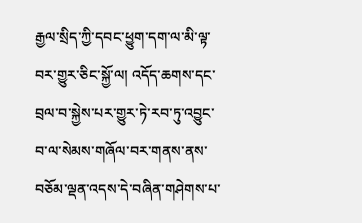རྒྱལ་སྲིད་ཀྱི་དབང་ཕྱུག་དག་ལ་མི་ལྟ་བར་གྱུར་ཅིང་སྐྱོ་ལ། འདོད་ཆགས་དང་བྲལ་བ་སྐྱེས་པར་གྱུར་ཏེ་རབ་ཏུ་འབྱུང་བ་ལ་སེམས་གཞོལ་བར་གནས་ནས་བཅོམ་ལྡན་འདས་དེ་བཞིན་གཤེགས་པ་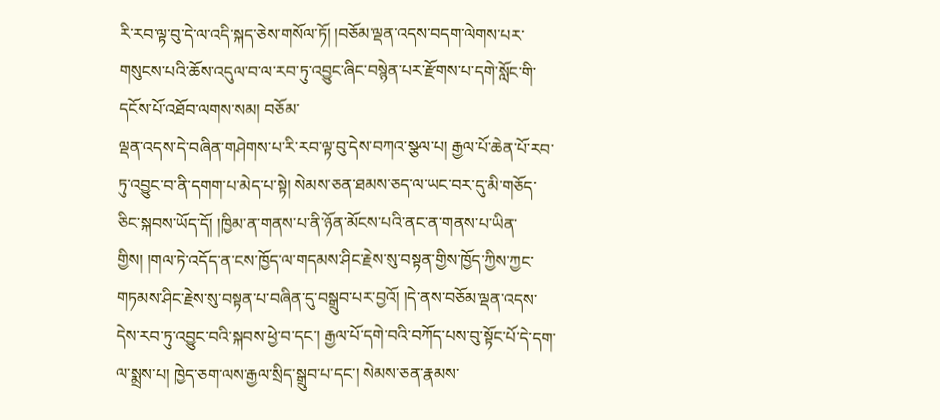རི་རབ་ལྟ་བུ་དེ་ལ་འདི་སྐད་ཅེས་གསོལ་ཏོ། །བཅོམ་ལྡན་འདས་བདག་ལེགས་པར་གསུངས་པའི་ཆོས་འདུལ་བ་ལ་རབ་ཏུ་འབྱུང་ཞིང་བསྙེན་པར་རྫོགས་པ་དགེ་སློང་གི་དངོས་པོ་འཐོབ་ལགས་སམ། བཅོམ་
ལྡན་འདས་དེ་བཞིན་གཤེགས་པ་རི་རབ་ལྟ་བུ་དེས་བཀའ་སྩལ་པ། རྒྱལ་པོ་ཆེན་པོ་རབ་ཏུ་འབྱུང་བ་ནི་དགག་པ་མེད་པ་སྟེ། སེམས་ཅན་ཐམས་ཅད་ལ་ཡང་བར་དུ་མི་གཅོད་ཅིང་སྐབས་ཡོད་དོ། །ཁྱིམ་ན་གནས་པ་ནི་ཉོན་མོངས་པའི་ནང་ན་གནས་པ་ཡིན་གྱིས། །གལ་ཏེ་འདོད་ན་ངས་ཁྱོད་ལ་གདམས་ཤིང་རྗེས་སུ་བསྟན་གྱིས་ཁྱོད་ཀྱིས་ཀྱང་གཏམས་ཤིང་རྗེས་སུ་བསྟན་པ་བཞིན་དུ་བསྒྲུབ་པར་བྱའོ། །དེ་ནས་བཅོམ་ལྡན་འདས་དེས་རབ་ཏུ་འབྱུང་བའི་སྐབས་ཕྱེ་བ་དང་། རྒྱལ་པོ་དགེ་བའི་བཀོད་པས་བུ་སྟོང་པོ་དེ་དག་ལ་སྨྲས་པ། ཁྱེད་ཅག་ལས་རྒྱལ་སྲིད་སྒྲུབ་པ་དང་། སེམས་ཅན་རྣམས་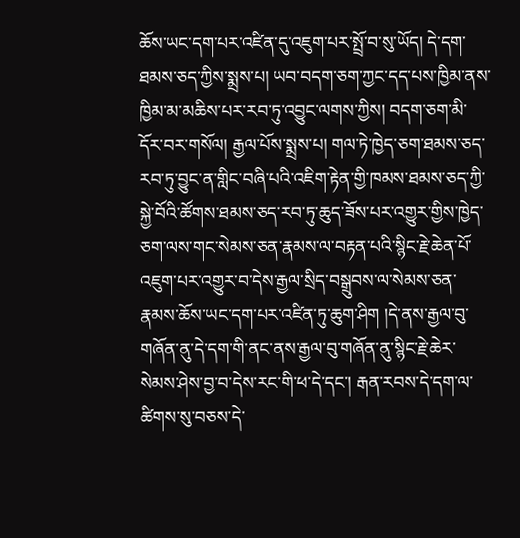ཆོས་ཡང་དག་པར་འཛིན་དུ་འཇུག་པར་སྤྲོ་བ་སུ་ཡོད། དེ་དག་ཐམས་ཅད་ཀྱིས་སྨྲས་པ། ཡབ་བདག་ཅག་ཀྱང་དད་པས་ཁྱིམ་ནས་ཁྱིམ་མ་མཆིས་པར་རབ་ཏུ་འབྱུང་ལགས་ཀྱིས། བདག་ཅག་མི་དོར་བར་གསོལ། རྒྱལ་པོས་སྨྲས་པ། གལ་ཏེ་ཁྱེད་ཅག་ཐམས་ཅད་རབ་ཏུ་བྱུང་ན་གླིང་བཞི་པའི་འཇིག་རྟེན་གྱི་ཁམས་ཐམས་ཅད་ཀྱི་སྐྱེ་བོའི་ཚོགས་ཐམས་ཅད་རབ་ཏུ་ཆུད་ཟོས་པར་འགྱུར་གྱིས་ཁྱེད་ཅག་ལས་གང་སེམས་ཅན་རྣམས་ལ་བརྟན་པའི་སྙིང་རྗེ་ཆེན་པོ་འཇུག་པར་འགྱུར་བ་དེས་རྒྱལ་སྲིད་བསྒྲུབས་ལ་སེམས་ཅན་རྣམས་ཆོས་ཡང་དག་པར་འཛིན་ཏུ་ཆུག་ཤིག །དེ་ནས་རྒྱལ་བུ་གཞོན་ནུ་དེ་དག་གི་ནང་ནས་རྒྱལ་བུ་གཞོན་ནུ་སྙིང་རྗེ་ཆེར་སེམས་ཤེས་བྱ་བ་དེས་རང་གི་ཕ་དེ་དང་། རྒན་རབས་དེ་དག་ལ་ཚིགས་སུ་བཅས་དེ་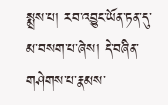སྨྲས་པ། རབ་འབྱུང་ཡོན་ཏན་དུ་མ་བསག་པ་ཞེས། དེ་བཞིན་གཤེགས་པ་རྣམས་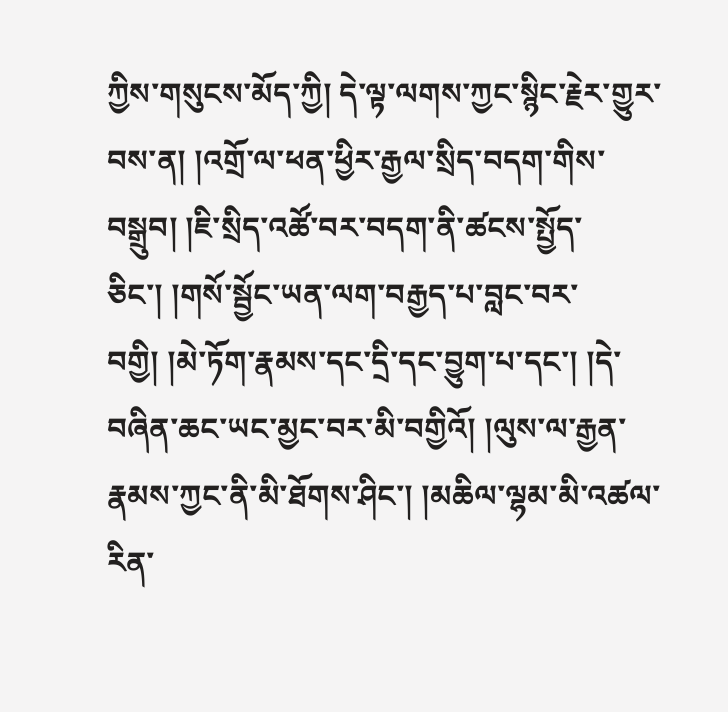ཀྱིས་གསུངས་མོད་ཀྱི། དེ་ལྟ་ལགས་ཀྱང་སྙིང་རྗེར་གྱུར་བས་ན། །འགྲོ་ལ་ཕན་ཕྱིར་རྒྱལ་སྲིད་བདག་གིས་བསྒྲུབ། །ཇི་སྲིད་འཚོ་བར་བདག་ནི་ཚངས་སྤྱོད་ཅིང་། །གསོ་སྦྱོང་ཡན་ལག་བརྒྱད་པ་བླང་བར་བགྱི། །མེ་ཏོག་རྣམས་དང་དྲི་དང་བྱུག་པ་དང་། །དེ་བཞིན་ཆང་ཡང་མྱང་བར་མི་བགྱིའོ། །ལུས་ལ་རྒྱན་རྣམས་ཀྱང་ནི་མི་ཐོགས་ཤིང་། །མཆིལ་ལྷམ་མི་འཚལ་རིན་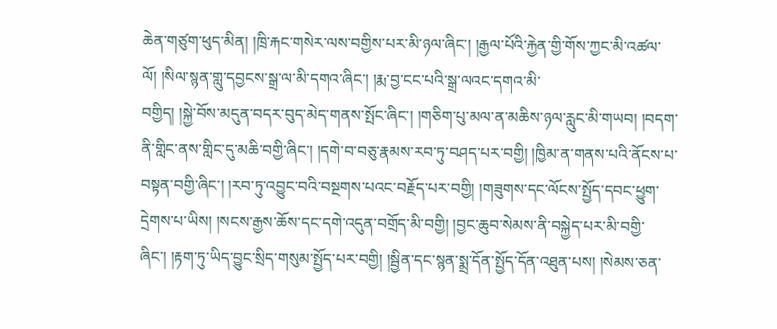ཆེན་གཙུག་ཕུད་མིན། །ཁྲི་རྐང་གསེར་ལས་བགྱིས་པར་མི་ཉལ་ཞིང་། །རྒྱལ་པོའི་རྐྱེན་གྱི་གོས་ཀྱང་མི་འཚལ་ལོ། །སིལ་སྙན་གླུ་དབྱངས་སྒྲ་ལ་མི་དགའ་ཞིང་། །རྨ་བྱ་ངང་པའི་སྒྲ་ལའང་དགའ་མི་
བགྱིད། །སྐྱེ་བོས་མདུན་བདར་བུད་མེད་གནས་སྤོང་ཞིང་། །གཅིག་པུ་མལ་ན་མཆིས་ཉལ་རླུང་མི་གཡབ། །བདག་ནི་གླིང་ནས་གླིང་དུ་མཆི་བགྱི་ཞིང་། །དགེ་བ་བཅུ་རྣམས་རབ་ཏུ་བཤད་པར་བགྱི། །ཁྱིམ་ན་གནས་པའི་ནོངས་པ་བསྟན་བགྱི་ཞིང་། །རབ་ཏུ་འབྱུང་བའི་བསྔགས་པའང་བརྗོད་པར་བགྱི། །གཟུགས་དང་ལོངས་སྤྱོད་དབང་ཕྱུག་དྲེགས་པ་ཡིས། །སངས་རྒྱས་ཆོས་དང་དགེ་འདུན་བགྲོད་མི་བགྱི། །བྱང་ཆུབ་སེམས་ནི་བསྐྱེད་པར་མི་བགྱི་ཞིང་། །རྟག་ཏུ་ཡིད་བྱུང་སྲིད་གསུམ་སྤྱོད་པར་བགྱི། །སྦྱིན་དང་སྙན་སྨྲ་དོན་སྤྱོད་དོན་འཐུན་པས། །སེམས་ཅན་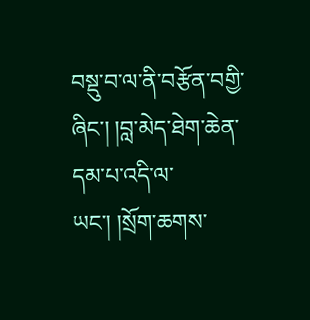བསྡུ་བ་ལ་ནི་བརྩོན་བགྱི་ཞིང་། །བླ་མེད་ཐེག་ཆེན་དམ་པ་འདི་ལ་ཡང་། །སྲོག་ཆགས་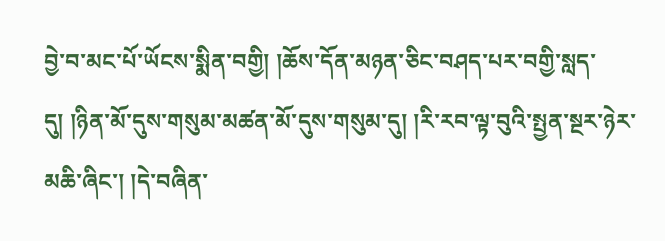བྱེ་བ་མང་པོ་ཡོངས་སྨིན་བགྱི། །ཆོས་དོན་མཉན་ཅིང་བཤད་པར་བགྱི་སླད་དུ། །ཉིན་མོ་དུས་གསུམ་མཚན་མོ་དུས་གསུམ་དུ། །རི་རབ་ལྟ་བུའི་སྤྱན་སྔར་ཉེར་མཆི་ཞིང་། །དེ་བཞིན་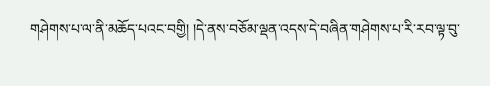གཤེགས་པ་ལ་ནི་མཆོད་པའང་བགྱི། །དེ་ནས་བཅོམ་ལྡན་འདས་དེ་བཞིན་གཤེགས་པ་རི་རབ་ལྟ་བུ་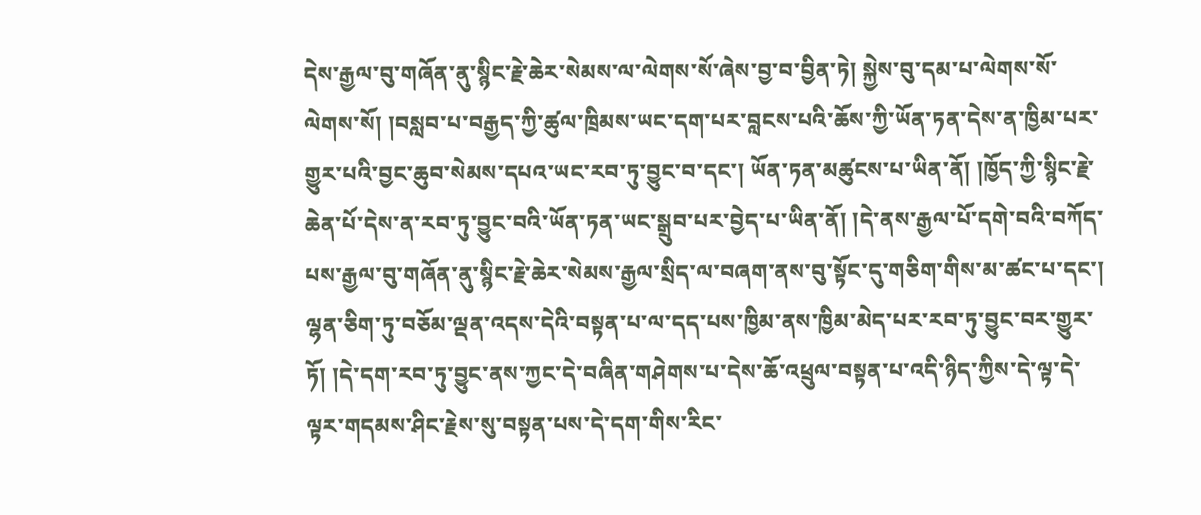དེས་རྒྱལ་བུ་གཞོན་ནུ་སྙིང་རྗེ་ཆེར་སེམས་ལ་ལེགས་སོ་ཞེས་བྱ་བ་བྱིན་ཏེ། སྐྱེས་བུ་དམ་པ་ལེགས་སོ་ལེགས་སོ། །བསླབ་པ་བརྒྱད་ཀྱི་ཚུལ་ཁྲིམས་ཡང་དག་པར་བླངས་པའི་ཆོས་ཀྱི་ཡོན་ཏན་དེས་ན་ཁྱིམ་པར་གྱུར་པའི་བྱང་ཆུབ་སེམས་དཔའ་ཡང་རབ་ཏུ་བྱུང་བ་དང་། ཡོན་ཏན་མཚུངས་པ་ཡིན་ནོ། །ཁྱོད་ཀྱི་སྙིང་རྗེ་ཆེན་པོ་དེས་ན་རབ་ཏུ་བྱུང་བའི་ཡོན་ཏན་ཡང་སྒྲུབ་པར་བྱེད་པ་ཡིན་ནོ། །དེ་ནས་རྒྱལ་པོ་དགེ་བའི་བཀོད་པས་རྒྱལ་བུ་གཞོན་ནུ་སྙིང་རྗེ་ཆེར་སེམས་རྒྱལ་སྲིད་ལ་བཞག་ནས་བུ་སྟོང་དུ་གཅིག་གིས་མ་ཚང་པ་དང་། ལྷན་ཅིག་ཏུ་བཅོམ་ལྡན་འདས་དེའི་བསྟན་པ་ལ་དད་པས་ཁྱིམ་ནས་ཁྱིམ་མེད་པར་རབ་ཏུ་བྱུང་བར་གྱུར་ཏོ། །དེ་དག་རབ་ཏུ་བྱུང་ནས་ཀྱང་དེ་བཞིན་གཤེགས་པ་དེས་ཆོ་འཕྲུལ་བསྟན་པ་འདི་ཉིད་ཀྱིས་དེ་ལྟ་དེ་ལྟར་གདམས་ཤིང་རྗེས་སུ་བསྟན་པས་དེ་དག་གིས་རིང་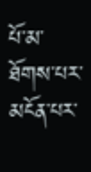པོ་མ་ཐོགས་པར་མངོན་པར་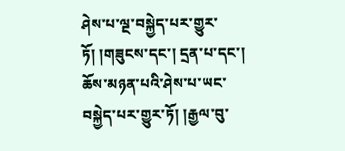ཤེས་པ་ལྔ་བསྐྱེད་པར་གྱུར་ཏོ། །གཟུངས་དང་། དྲན་པ་དང་། ཆོས་མཉན་པའི་ཤེས་པ་ཡང་བསྐྱེད་པར་གྱུར་ཏོ། །རྒྱལ་བུ་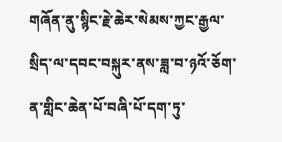གཞོན་ནུ་སྙིང་རྗེ་ཆེར་སེམས་ཀྱང་རྒྱལ་སྲིད་ལ་དབང་བསྐུར་ནས་ཟླ་བ་ཉའོ་ཅོག་ན་གླིང་ཆེན་པོ་བཞི་པོ་དག་ཏུ་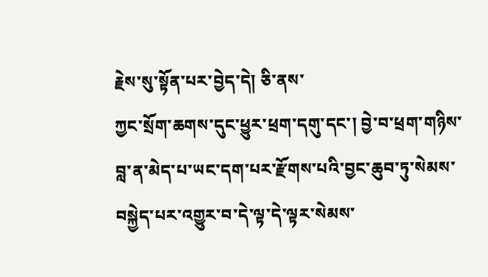རྗེས་སུ་སྟོན་པར་བྱེད་དེ། ཅི་ནས་
ཀྱང་སྲོག་ཆགས་དུང་ཕྱུར་ཕྲག་དགུ་དང་། བྱེ་བ་ཕྲག་གཉིས་བླ་ན་མེད་པ་ཡང་དག་པར་རྫོགས་པའི་བྱང་ཆུབ་ཏུ་སེམས་བསྐྱེད་པར་འགྱུར་བ་དེ་ལྟ་དེ་ལྟར་སེམས་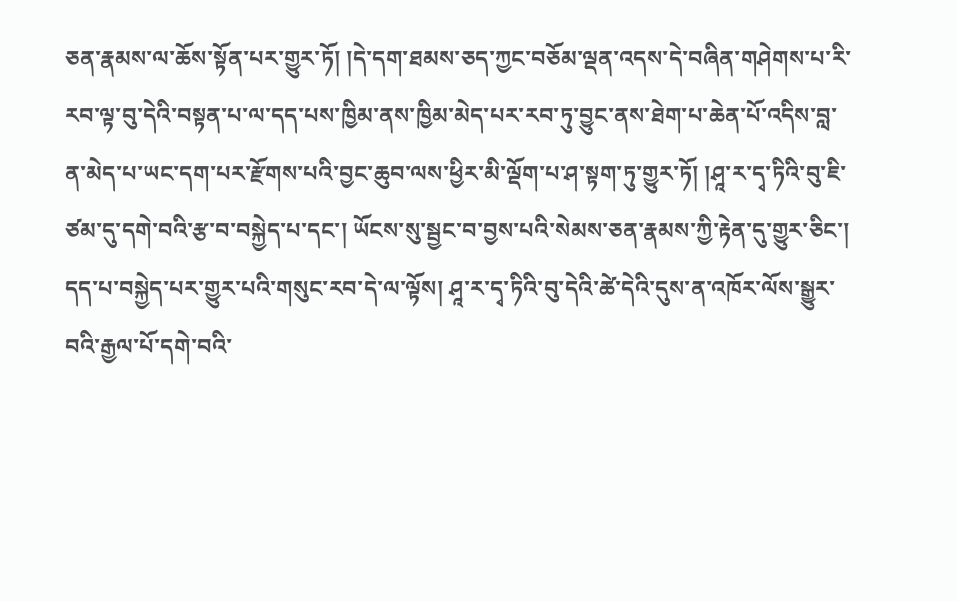ཅན་རྣམས་ལ་ཆོས་སྟོན་པར་གྱུར་ཏོ། །དེ་དག་ཐམས་ཅད་ཀྱང་བཅོམ་ལྡན་འདས་དེ་བཞིན་གཤེགས་པ་རི་རབ་ལྟ་བུ་དེའི་བསྟན་པ་ལ་དད་པས་ཁྱིམ་ནས་ཁྱིམ་མེད་པར་རབ་ཏུ་བྱུང་ནས་ཐེག་པ་ཆེན་པོ་འདིས་བླ་ན་མེད་པ་ཡང་དག་པར་རྫོགས་པའི་བྱང་ཆུབ་ལས་ཕྱིར་མི་ལྡོག་པ་ཤ་སྟག་ཏུ་གྱུར་ཏོ། །ཤཱ་ར་དྭ་ཏིའི་བུ་ཇི་ཙམ་དུ་དགེ་བའི་རྩ་བ་བསྐྱེད་པ་དང་། ཡོངས་སུ་སྦྱང་བ་བྱས་པའི་སེམས་ཅན་རྣམས་ཀྱི་རྟེན་དུ་གྱུར་ཅིང་། དད་པ་བསྐྱེད་པར་གྱུར་པའི་གསུང་རབ་དེ་ལ་ལྟོས། ཤཱ་ར་དྭ་ཏིའི་བུ་དེའི་ཚེ་དེའི་དུས་ན་འཁོར་ལོས་སྒྱུར་བའི་རྒྱལ་པོ་དགེ་བའི་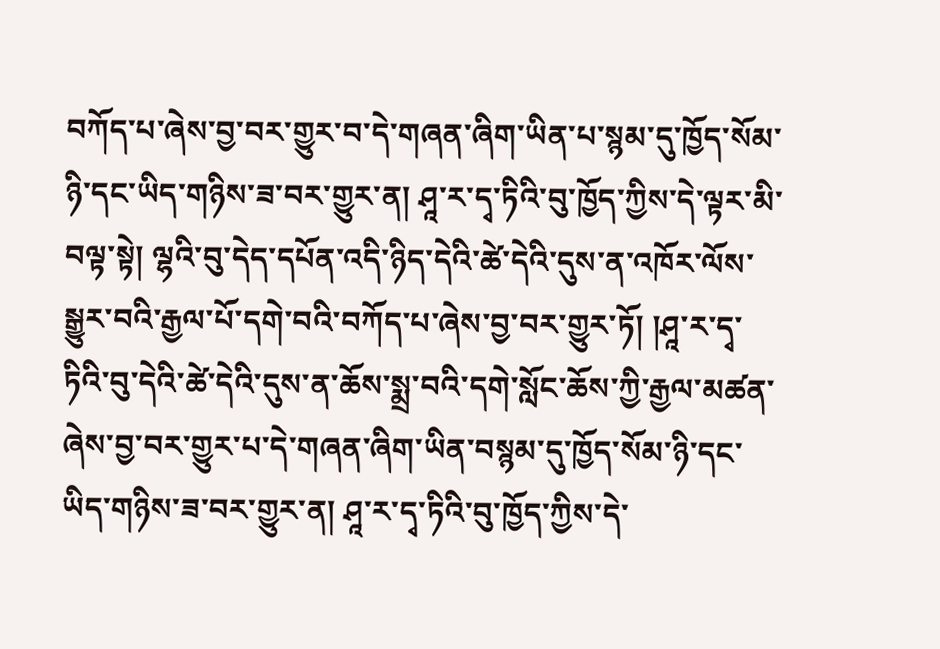བཀོད་པ་ཞེས་བྱ་བར་གྱུར་བ་དེ་གཞན་ཞིག་ཡིན་པ་སྙམ་དུ་ཁྱོད་སོམ་ཉི་དང་ཡིད་གཉིས་ཟ་བར་གྱུར་ན། ཤཱ་ར་དྭ་ཏིའི་བུ་ཁྱོད་ཀྱིས་དེ་ལྟར་མི་བལྟ་སྟེ། ལྷའི་བུ་དེད་དཔོན་འདི་ཉིད་དེའི་ཚེ་དེའི་དུས་ན་འཁོར་ལོས་སྒྱུར་བའི་རྒྱལ་པོ་དགེ་བའི་བཀོད་པ་ཞེས་བྱ་བར་གྱུར་ཏོ། །ཤཱ་ར་དྭ་ཏིའི་བུ་དེའི་ཚེ་དེའི་དུས་ན་ཆོས་སྨྲ་བའི་དགེ་སློང་ཆོས་ཀྱི་རྒྱལ་མཚན་ཞེས་བྱ་བར་གྱུར་པ་དེ་གཞན་ཞིག་ཡིན་བསྙམ་དུ་ཁྱོད་སོམ་ཉི་དང་ཡིད་གཉིས་ཟ་བར་གྱུར་ན། ཤཱ་ར་དྭ་ཏིའི་བུ་ཁྱོད་ཀྱིས་དེ་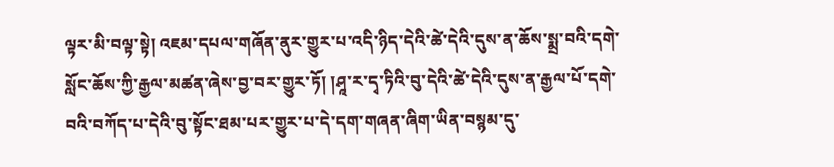ལྟར་མི་བལྟ་སྟེ། འཇམ་དཔལ་གཞོན་ནུར་གྱུར་པ་འདི་ཉིད་དེའི་ཚེ་དེའི་དུས་ན་ཆོས་སྨྲ་བའི་དགེ་སློང་ཆོས་ཀྱི་རྒྱལ་མཚན་ཞེས་བྱ་བར་གྱུར་ཏོ། །ཤཱ་ར་དྭ་ཏིའི་བུ་དེའི་ཚེ་དེའི་དུས་ན་རྒྱལ་པོ་དགེ་བའི་བཀོད་པ་དེའི་བུ་སྟོང་ཐམ་པར་གྱུར་པ་དེ་དག་གཞན་ཞིག་ཡིན་བསྙམ་དུ་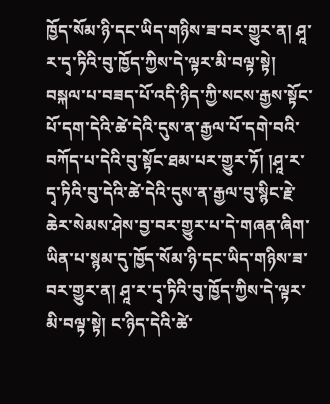ཁྱོད་སོམ་ཉི་དང་ཡིད་གཉིས་ཟ་བར་གྱུར་ན། ཤཱ་ར་དྭ་ཏིའི་བུ་ཁྱོད་ཀྱིས་དེ་ལྟར་མི་བལྟ་སྟེ། བསྐལ་པ་བཟད་པོ་འདི་ཉིད་ཀྱི་སངས་རྒྱས་སྟོང་པོ་དག་དེའི་ཚེ་དེའི་དུས་ན་རྒྱལ་པོ་དགེ་བའི་བཀོད་པ་དེའི་བུ་སྟོང་ཐམ་པར་གྱུར་ཏོ། །ཤཱ་ར་དྭ་ཏིའི་བུ་དེའི་ཚེ་དེའི་དུས་ན་རྒྱལ་བུ་སྙིང་རྗེ་ཆེར་སེམས་ཤེས་བྱ་བར་གྱུར་པ་དེ་གཞན་ཞིག་ཡིན་པ་སྙམ་དུ་ཁྱོད་སོམ་ཉི་དང་ཡིད་གཉིས་ཟ་བར་གྱུར་ན། ཤཱ་ར་དྭ་ཏིའི་བུ་ཁྱོད་ཀྱིས་དེ་ལྟར་མི་བལྟ་སྟེ། ང་ཉིད་དེའི་ཚེ་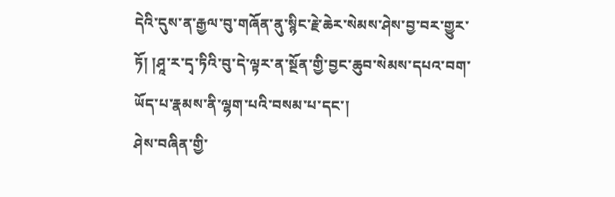དེའི་དུས་ན་རྒྱལ་བུ་གཞོན་ནུ་སྙིང་རྗེ་ཆེར་སེམས་ཤེས་བྱ་བར་གྱུར་ཏོ། །ཤཱ་ར་དྭ་ཏིའི་བུ་དེ་ལྟར་ན་སྔོན་གྱི་བྱང་ཆུབ་སེམས་དཔའ་བག་ཡོད་པ་རྣམས་ནི་ལྷག་པའི་བསམ་པ་དང་།
ཤེས་བཞིན་གྱི་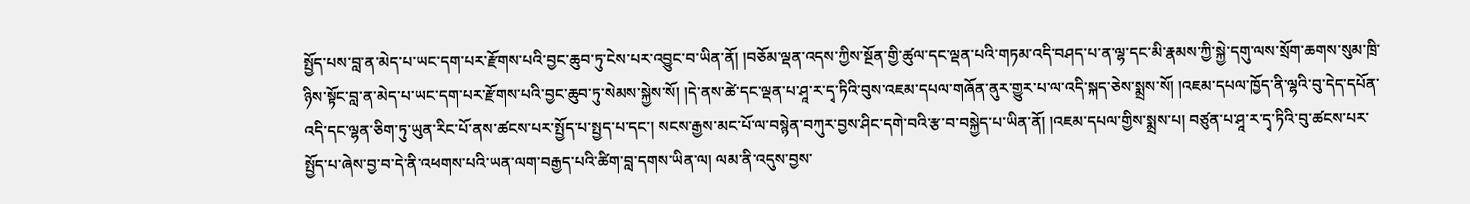སྤྱོད་པས་བླ་ན་མེད་པ་ཡང་དག་པར་རྫོགས་པའི་བྱང་ཆུབ་ཏུ་ངེས་པར་འབྱུང་བ་ཡིན་ནོ། །བཅོམ་ལྡན་འདས་ཀྱིས་སྔོན་གྱི་ཚུལ་དང་ལྡན་པའི་གཏམ་འདི་བཤད་པ་ན་ལྷ་དང་མི་རྣམས་ཀྱི་སྐྱེ་དགུ་ལས་སྲོག་ཆགས་སུམ་ཁྲི་ཉིས་སྟོང་བླ་ན་མེད་པ་ཡང་དག་པར་རྫོགས་པའི་བྱང་ཆུབ་ཏུ་སེམས་སྐྱེས་སོ། །དེ་ནས་ཚེ་དང་ལྡན་པ་ཤཱ་ར་དྭ་ཏིའི་བུས་འཇམ་དཔལ་གཞོན་ནུར་གྱུར་པ་ལ་འདི་སྐད་ཅེས་སྨྲས་སོ། །འཇམ་དཔལ་ཁྱོད་ནི་ལྷའི་བུ་དེད་དཔོན་འདི་དང་ལྷན་ཅིག་ཏུ་ཡུན་རིང་པོ་ནས་ཚངས་པར་སྤྱོད་པ་སྤྱད་པ་དང་། སངས་རྒྱས་མང་པོ་ལ་བསྙེན་བཀུར་བྱས་ཤིང་དགེ་བའི་རྩ་བ་བསྐྱེད་པ་ཡིན་ནོ། །འཇམ་དཔལ་གྱིས་སྨྲས་པ། བཙུན་པ་ཤཱ་ར་དྭ་ཏིའི་བུ་ཚངས་པར་སྤྱོད་པ་ཞེས་བྱ་བ་དེ་ནི་འཕགས་པའི་ཡན་ལག་བརྒྱད་པའི་ཚིག་བླ་དགས་ཡིན་ལ། ལམ་ནི་འདུས་བྱས་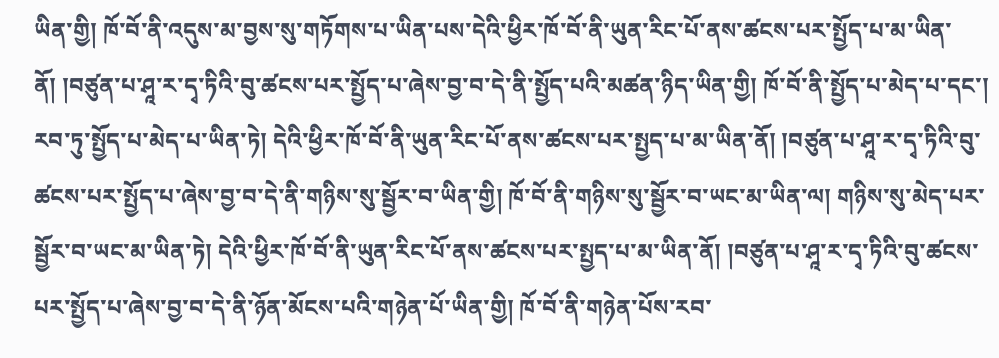ཡིན་གྱི། ཁོ་བོ་ནི་འདུས་མ་བྱས་སུ་གཏོགས་པ་ཡིན་པས་དེའི་ཕྱིར་ཁོ་བོ་ནི་ཡུན་རིང་པོ་ནས་ཚངས་པར་སྤྱོད་པ་མ་ཡིན་ནོ། །བཙུན་པ་ཤཱ་ར་དྭ་ཏིའི་བུ་ཚངས་པར་སྤྱོད་པ་ཞེས་བྱ་བ་དེ་ནི་སྤྱོད་པའི་མཚན་ཉིད་ཡིན་གྱི། ཁོ་བོ་ནི་སྤྱོད་པ་མེད་པ་དང་། རབ་ཏུ་སྤྱོད་པ་མེད་པ་ཡིན་ཏེ། དེའི་ཕྱིར་ཁོ་བོ་ནི་ཡུན་རིང་པོ་ནས་ཚངས་པར་སྤྱད་པ་མ་ཡིན་ནོ། །བཙུན་པ་ཤཱ་ར་དྭ་ཏིའི་བུ་ཚངས་པར་སྤྱོད་པ་ཞེས་བྱ་བ་དེ་ནི་གཉིས་སུ་སྦྱོར་བ་ཡིན་གྱི། ཁོ་བོ་ནི་གཉིས་སུ་སྦྱོར་བ་ཡང་མ་ཡིན་ལ། གཉིས་སུ་མེད་པར་སྦྱོར་བ་ཡང་མ་ཡིན་ཏེ། དེའི་ཕྱིར་ཁོ་བོ་ནི་ཡུན་རིང་པོ་ནས་ཚངས་པར་སྤྱད་པ་མ་ཡིན་ནོ། །བཙུན་པ་ཤཱ་ར་དྭ་ཏིའི་བུ་ཚངས་པར་སྤྱོད་པ་ཞེས་བྱ་བ་དེ་ནི་ཉོན་མོངས་པའི་གཉེན་པོ་ཡིན་གྱི། ཁོ་བོ་ནི་གཉེན་པོས་རབ་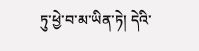ཏུ་ཕྱེ་བ་མ་ཡིན་ཏེ། དེའི་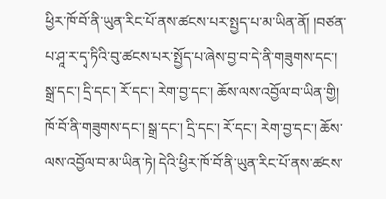ཕྱིར་ཁོ་བོ་ནི་ཡུན་རིང་པོ་ནས་ཚངས་པར་སྤྱད་པ་མ་ཡིན་ནོ། །བཙན་པ་ཤཱ་ར་དྭ་ཏིའི་བུ་ཚངས་པར་སྤྱོད་པ་ཞེས་བྱ་བ་དེ་ནི་གཟུགས་དང་། སྒྲ་དང་། དྲི་དང་། རོ་དང་། རེག་བྱ་དང་། ཆོས་ལས་འབྱོལ་བ་ཡིན་གྱི། ཁོ་བོ་ནི་གཟུགས་དང་། སྒྲ་དང་། དྲི་དང་། རོ་དང་། རེག་བྱ་དང་། ཆོས་ལས་འབྱོལ་བ་མ་ཡིན་ཏེ། དེའི་ཕྱིར་ཁོ་བོ་ནི་ཡུན་རིང་པོ་ནས་ཚངས་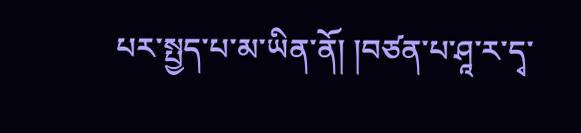པར་སྤྱད་པ་མ་ཡིན་ནོ། །བཙན་པ་ཤཱ་ར་དྭ་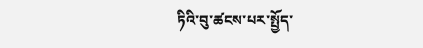ཏིའི་བུ་ཚངས་པར་སྤྱོད་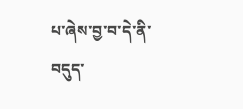པ་ཞེས་བྱ་བ་དེ་ནི་བདུད་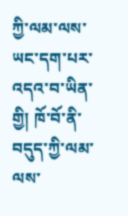ཀྱི་ལམ་ལས་ཡང་དག་པར་འདའ་བ་ཡིན་གྱི། ཁོ་བོ་ནི་བདུད་ཀྱི་ལམ་ལས་